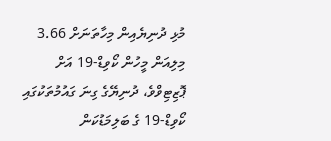މުޅި ދުނިޔެއިން މިހާތަނަށް 3.66 މިލިއަން މީހުން ކޯވިޑް-19 އަށް ޕޮޒިޓިވްވެ، ދުނިޔޭގެ ގިނަ ގައުމުތަކުގައި ކޯވިޑް-19 ގެ ބަލިމަޑުކަން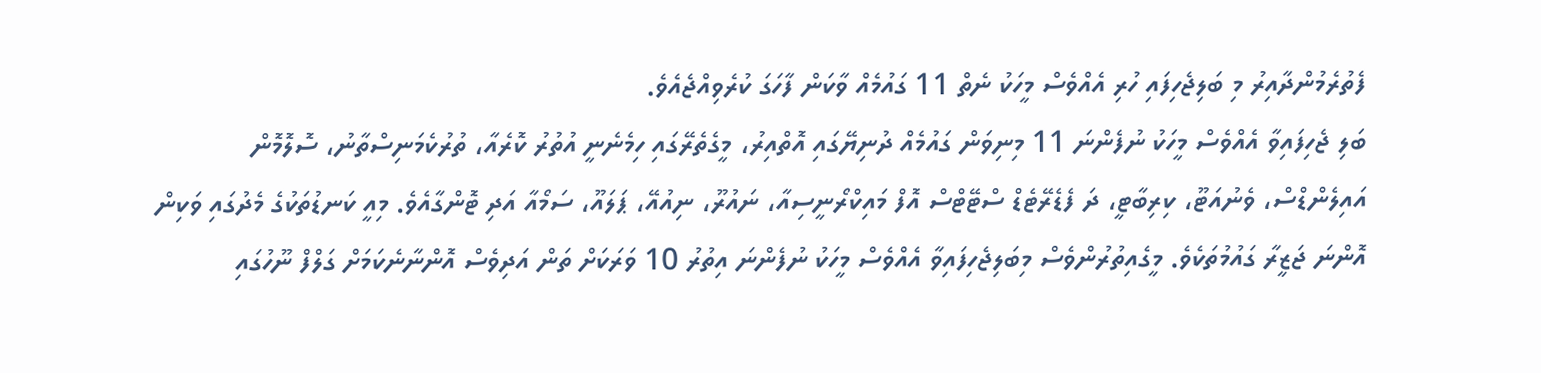ފެތުރެމުންދާއިރު މި ބަލިޖެހިފައި ހުރި އެއްވެސް މީހަކު ނެތް 11 ގައުމެއް ވާކަން ފާހަގަ ކުރެވިއްޖެއެވެ.
ބަލި ޖެހިފައިވާ އެއްވެސް މީހަކު ނުފެންނަ 11 މިނިވަން ގައުމެއް ދުނިޔޭގައި އޮތްއިރު، މީގެތެރޭގައި ހިމެނެނީ އުތުރު ކޮރެއާ، ތުރުކެމަނިސްތާނު، ސޮލޮމޮން އައިލެންޑްސް، ވެނުއަޓޫ، ކިރިބާޓީ، ދަ ފެޑެރޭޓެޑް ސްޓޭޓްސް އޮފް މައިކްރޯނީސިއާ، ނައުރޫ، ނިއުއޭ، ޕަލައޫ، ސަމޯއާ އަދި ޓޮންގާއެވެ. މިއީ ކަނޑުތަކުގެ މެދުގައި ވަކިން އޮންނަ ޖަޒީރާ ގައުމުތަކެވެ. މީގެއިތުރުންވެސް މިބަލިޖެހިފައިވާ އެއްވެސް މީހަކު ނުފެންނަ އިތުރު 10 ވަރަކަށް ތަން އަދިވެސް އޮންނާނެކަމަށް ގަލްފް ނޫހުގައި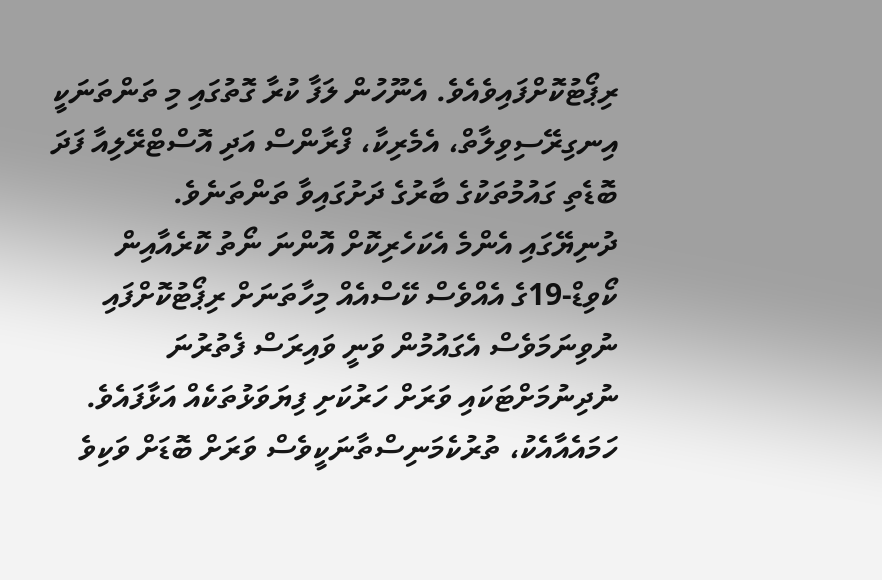ރިޕޯޓުކޮށްފައިވެއެވެ. އެނޫހުން ލަފާ ކުރާ ގޮތުގައި މި ތަންތަނަކީ އިނގިރޭސިވިލާތް، އެމެރިކާ، ފްރާންސް އަދި އޮސްޓްރޭލިއާ ފަދަ ބޮޑެތި ގައުމުތަކުގެ ބާރުގެ ދަށުގައިވާ ތަންތަނެވެ.
ދުނިޔޭގައި އެންމެ އެކަހެރިކޮށް އޮންނަ ނޯތު ކޮރެއާއިން ކޯވިޑް-19ގެ އެއްވެސް ކޭސްއެއް މިހާތަނަށް ރިޕޯޓުކޮށްފައި ނުވިނަމަވެސް އެގައުމުން ވަނީ ވައިރަސް ފެތުރުނަ ނުދިނުމަށްޓަކައި ވަރަށް ހަރުކަށި ފިޔަވަޅުތަކެއް އަޅާފައެވެ. ހަމައެއާއެކު، ތުރުކެމަނިސްތާނަކީވެސް ވަރަށް ބޮޑަށް ވަކިވެ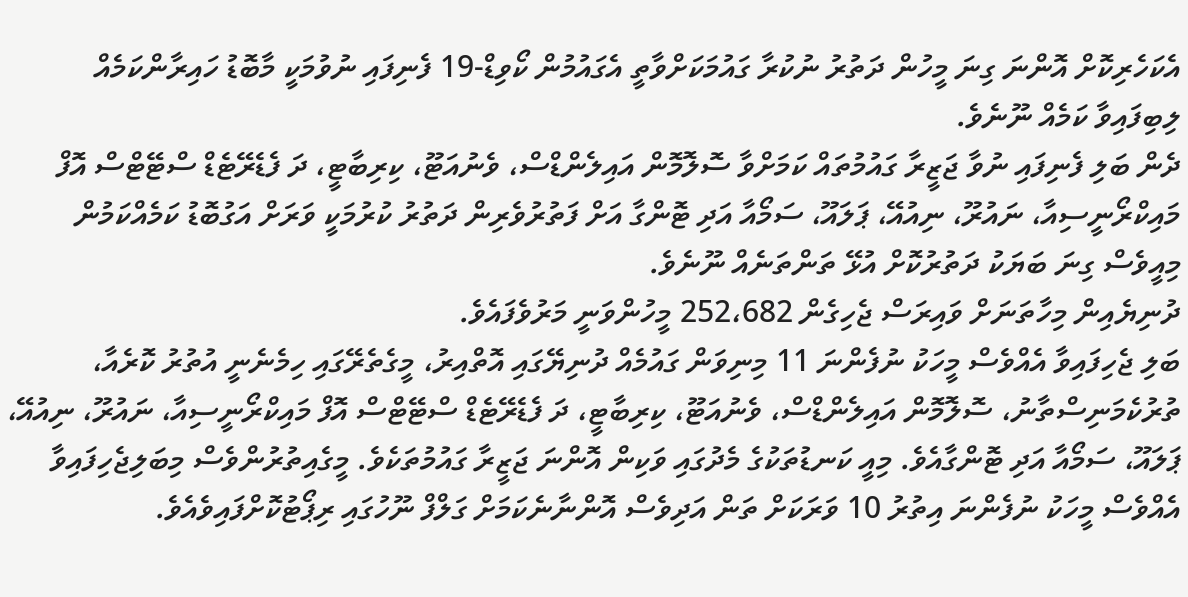އެކަހެރިކޮށް އޮންނަ ގިނަ މީހުން ދަތުރު ނުކުރާ ގައުމަކަށްވާތީ އެގައުމުން ކޯވިޑް-19 ފެނިފައި ނުވުމަކީ މާބޮޑު ހައިރާންކަމެއް ލިބިފައިވާ ކަމެއް ނޫނެވެ.
ދެން ބަލި ފެނިފައި ނުވާ ޖަޒީރާ ގައުމުތައް ކަމަށްވާ ސޮލޮމޮން އައިލެންޑްސް، ވެނުއަޓޫ، ކިރިބާޓީ، ދަ ފެޑެރޭޓެޑް ސްޓޭޓްސް އޮފް މައިކްރޯނީސިއާ، ނައުރޫ، ނިއުއޭ، ޕަލައޫ، ސަމޯއާ އަދި ޓޮންގާ އަށް ފަތުރުވެރިން ދަތުރު ކުރުމަކީ ވަރަށް އަގުބޮޑު ކަމެއްކަމުން މިއީވެސް ގިނަ ބަޔަކު ދަތުރުކޮށް އުޅޭ ތަންތަނެއް ނޫނެވެ.
ދުނިޔެއިން މިހާތަނަށް ވައިރަސް ޖެހިގެން 252،682 މީހުންވަނީ މަރުވެފައެވެ.
ބަލި ޖެހިފައިވާ އެއްވެސް މީހަކު ނުފެންނަ 11 މިނިވަން ގައުމެއް ދުނިޔޭގައި އޮތްއިރު، މީގެތެރޭގައި ހިމެނެނީ އުތުރު ކޮރެއާ، ތުރުކެމަނިސްތާނު، ސޮލޮމޮން އައިލެންޑްސް، ވެނުއަޓޫ، ކިރިބާޓީ، ދަ ފެޑެރޭޓެޑް ސްޓޭޓްސް އޮފް މައިކްރޯނީސިއާ، ނައުރޫ، ނިއުއޭ، ޕަލައޫ، ސަމޯއާ އަދި ޓޮންގާއެވެ. މިއީ ކަނޑުތަކުގެ މެދުގައި ވަކިން އޮންނަ ޖަޒީރާ ގައުމުތަކެވެ. މީގެއިތުރުންވެސް މިބަލިޖެހިފައިވާ އެއްވެސް މީހަކު ނުފެންނަ އިތުރު 10 ވަރަކަށް ތަން އަދިވެސް އޮންނާނެކަމަށް ގަލްފް ނޫހުގައި ރިޕޯޓުކޮށްފައިވެއެވެ.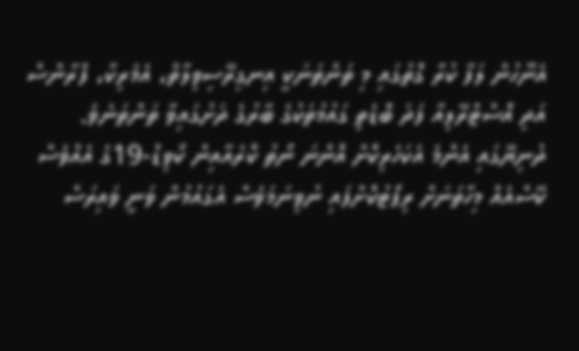އެނޫހުން ލަފާ ކުރާ ގޮތުގައި މި ތަންތަނަކީ އިނގިރޭސިވިލާތް، އެމެރިކާ، ފްރާންސް އަދި އޮސްޓްރޭލިއާ ފަދަ ބޮޑެތި ގައުމުތަކުގެ ބާރުގެ ދަށުގައިވާ ތަންތަނެވެ.
ދުނިޔޭގައި އެންމެ އެކަހެރިކޮށް އޮންނަ ނޯތު ކޮރެއާއިން ކޯވިޑް-19ގެ އެއްވެސް ކޭސްއެއް މިހާތަނަށް ރިޕޯޓުކޮށްފައި ނުވިނަމަވެސް އެގައުމުން ވަނީ ވައިރަސް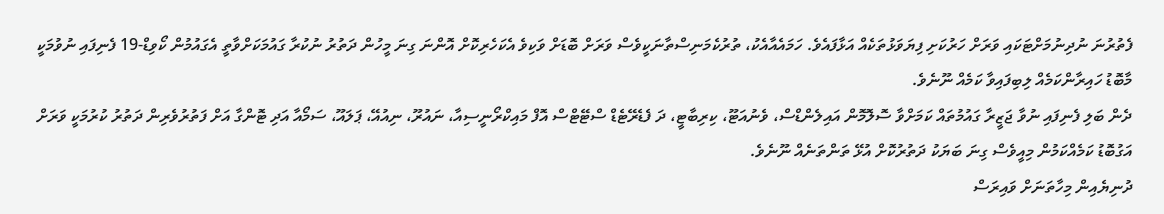ފެތުރުނަ ނުދިނުމަށްޓަކައި ވަރަށް ހަރުކަށި ފިޔަވަޅުތަކެއް އަޅާފައެވެ. ހަމައެއާއެކު، ތުރުކެމަނިސްތާނަކީވެސް ވަރަށް ބޮޑަށް ވަކިވެ އެކަހެރިކޮށް އޮންނަ ގިނަ މީހުން ދަތުރު ނުކުރާ ގައުމަކަށްވާތީ އެގައުމުން ކޯވިޑް-19 ފެނިފައި ނުވުމަކީ މާބޮޑު ހައިރާންކަމެއް ލިބިފައިވާ ކަމެއް ނޫނެވެ.
ދެން ބަލި ފެނިފައި ނުވާ ޖަޒީރާ ގައުމުތައް ކަމަށްވާ ސޮލޮމޮން އައިލެންޑްސް، ވެނުއަޓޫ، ކިރިބާޓީ، ދަ ފެޑެރޭޓެޑް ސްޓޭޓްސް އޮފް މައިކްރޯނީސިއާ، ނައުރޫ، ނިއުއޭ، ޕަލައޫ، ސަމޯއާ އަދި ޓޮންގާ އަށް ފަތުރުވެރިން ދަތުރު ކުރުމަކީ ވަރަށް އަގުބޮޑު ކަމެއްކަމުން މިއީވެސް ގިނަ ބަޔަކު ދަތުރުކޮށް އުޅޭ ތަންތަނެއް ނޫނެވެ.
ދުނިޔެއިން މިހާތަނަށް ވައިރަސް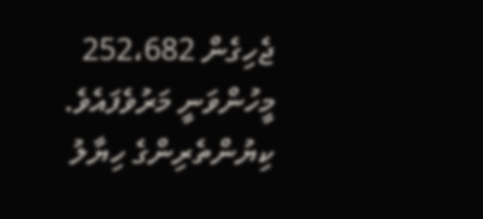ޖެހިގެން 252،682 މީހުންވަނީ މަރުވެފައެވެ.
ކިޔުންތެރިންގެ ހިޔާލު